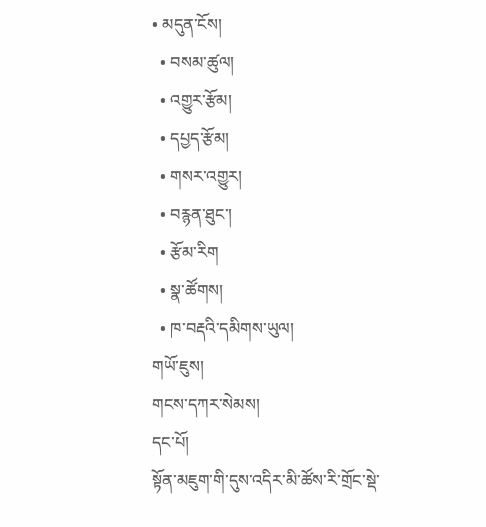• མདུན་ངོས།
  • བསམ་ཚུལ།
  • འགྱུར་རྩོམ།
  • དཔྱད་རྩོམ།
  • གསར་འགྱུར།
  • བརྙན་ཐུང་།
  • རྩོམ་རིག
  • སྣ་ཚོགས།
  • ཁ་བརྡའི་དམིགས་ཡུལ།
གཡོ་ཇུས།
གངས་དཀར་སེམས།
དང་པོ།
སྟོན་མཇུག་གི་དུས་འདིར་མི་ཚོས་རི་གྲོང་སྡེ་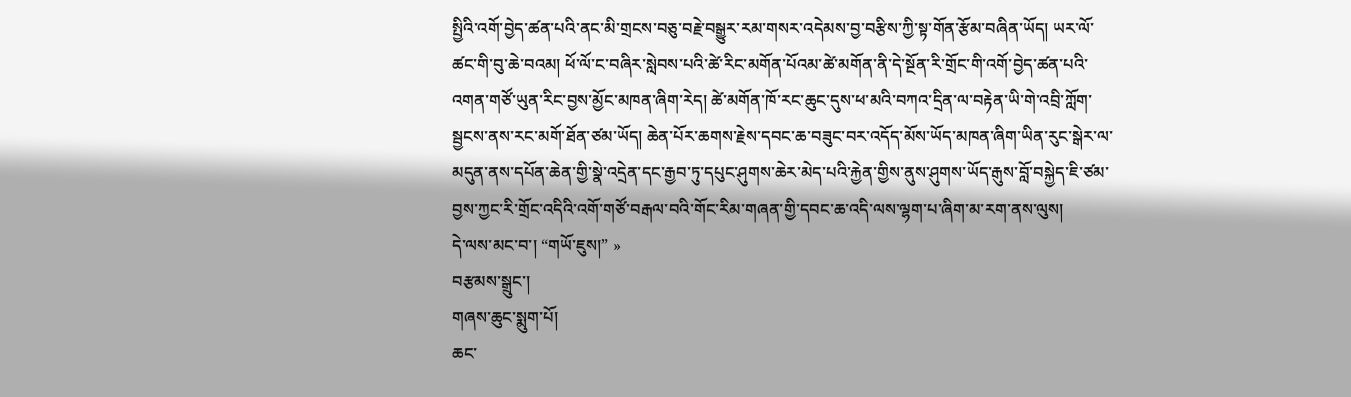སྤྱིའི་འགོ་བྱེད་ཚན་པའི་ནང་མི་གྲངས་བཅུ་བརྗེ་བསྒྱུར་རམ་གསར་འདེམས་བྱ་བརྩིས་ཀྱི་སྟ་གོན་རྩོམ་བཞིན་ཡོད། ཡར་ལོ་ཚང་གི་བུ་ཆེ་བའམ། ཕོ་ལོ་ང་བཞིར་སླེབས་པའི་ཚེ་རིང་མགོན་པོའམ་ཚེ་མགོན་ནི་དེ་སྔོན་རི་གྲོང་གི་འགོ་བྱེད་ཚན་པའི་འགན་གཙོ་ཡུན་རིང་བྱས་མྱོང་མཁན་ཞིག་རེད། ཚེ་མགོན་ཁོ་རང་ཆུང་དུས་ཕ་མའི་བཀའ་དྲིན་ལ་བརྟེན་ཡི་གེ་འབྲི་ཀློག་སྦྱངས་ནས་རང་མགོ་ཐོན་ཙམ་ཡོད། ཆེན་པོར་ཆགས་རྗེས་དབང་ཆ་བཟུང་བར་འདོད་མོས་ཡོད་མཁན་ཞིག་ཡིན་རུང་སྒེར་ལ་མདུན་ནས་དཔོན་ཆེན་གྱི་སྣེ་འདྲེན་དང་རྒྱབ་ཏུ་དཔུང་ཤུགས་ཆེར་མེད་པའི་རྐྱེན་གྱིས་ནུས་ཤུགས་ཡོད་རྒུས་བློ་བསྐྱེད་ཇི་ཙམ་བྱས་ཀྱང་རི་གྲོང་འདིའི་འགོ་གཙོ་བརྒལ་བའི་གོང་རིམ་གཞན་གྱི་དབང་ཆ་འདི་ལས་ལྷག་པ་ཞིག་མ་རག་ནས་ལུས།
དེ་ལས་མང་བ་། “གཡོ་ཇུས།” »
བརྩམས་སྒྲུང་།
གཞས་ཆུང་སྨུག་པོ།
ཆང་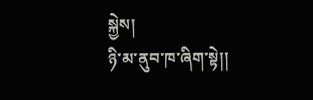སྐྱེས།
ཉི་མ་ནུབ་ཁ་ཞིག་སྟེ།།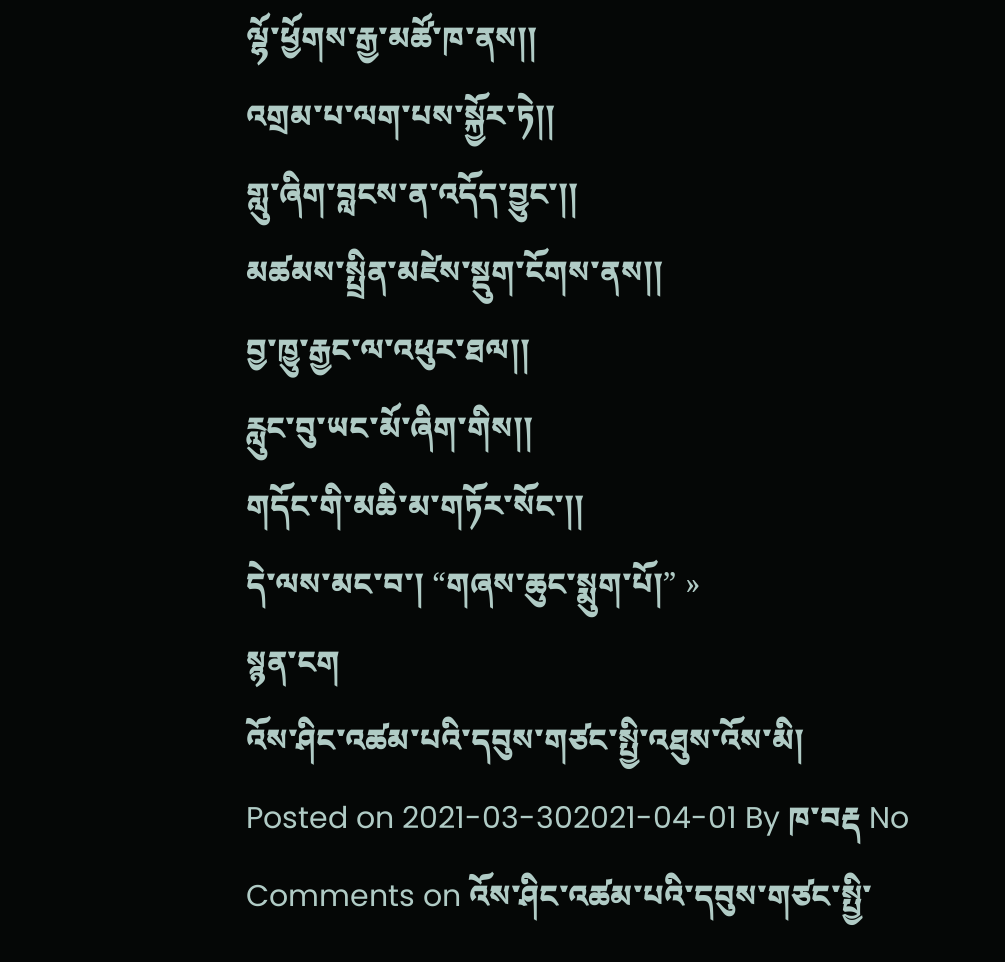ལྷོ་ཕྱོགས་རྒྱ་མཚོ་ཁ་ནས།།
འགྲམ་པ་ལག་པས་སྐྱོར་ཏེ།།
གླུ་ཞིག་བླངས་ན་འདོད་བྱུང་།།
མཚམས་སྤྲིན་མཛེས་སྡུག་ངོགས་ནས།།
བྱ་ཁྱུ་རྒྱང་ལ་འཕུར་ཐལ།།
རླུང་བུ་ཡང་མོ་ཞིག་གིས།།
གདོང་གི་མཆི་མ་གཏོར་སོང་།།
དེ་ལས་མང་བ་། “གཞས་ཆུང་སྨུག་པོ།” »
སྙན་ངག
འོས་ཤིང་འཚམ་པའི་དབུས་གཙང་སྤྱི་འཐུས་འོས་མི།
Posted on 2021-03-302021-04-01 By ཁ་བརྡ No Comments on འོས་ཤིང་འཚམ་པའི་དབུས་གཙང་སྤྱི་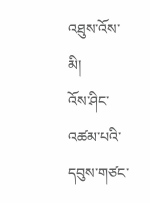འཐུས་འོས་མི།
འོས་ཤིང་འཚམ་པའི་དབུས་གཙང་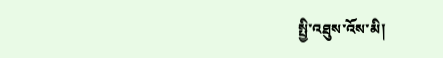སྤྱི་འཐུས་འོས་མི།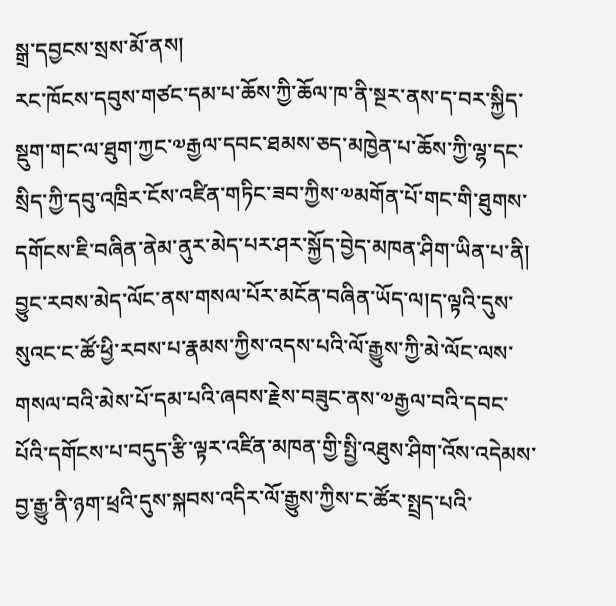སྒྲ་དབྱངས་སྲས་མོ་ནས།
རང་ཁོངས་དབུས་གཙང་དམ་པ་ཆོས་ཀྱི་ཆོལ་ཁ་ནི་སྔར་ནས་ད་བར་སྐྱིད་སྡུག་གང་ལ་ཐུག་ཀྱང་༧རྒྱལ་དབང་ཐམས་ཅད་མཁྱེན་པ་ཆོས་ཀྱི་ལྷ་དང་སྲིད་ཀྱི་དབུ་འཁྲིར་ངོས་འཛིན་གཏིང་ཟབ་ཀྱིས་༧མགོན་པོ་གང་གི་ཐུགས་དགོངས་ཇི་བཞིན་ནེམ་ནུར་མེད་པར་ཤར་སྐྱོད་བྱེད་མཁན་ཤིག་ཡིན་པ་ནི། བྱུང་རབས་མེད་ལོང་ནས་གསལ་པོར་མངོན་བཞིན་ཡོད་ལ།ད་ལྟའི་དུས་སུའང་ང་ཚོ་ཕྱི་རབས་པ་རྣམས་ཀྱིས་འདས་པའི་ལོ་རྒྱུས་ཀྱི་མེ་ལོང་ལས་གསལ་བའི་མེས་པོ་དམ་པའི་ཞབས་རྗེས་བཟུང་ནས་༧རྒྱལ་བའི་དབང་པོའི་དགོངས་པ་བདུད་རྩི་ལྟར་འཛིན་མཁན་གྱི་སྤྱི་འཐུས་ཤིག་འོས་འདེམས་བྱ་རྒྱུ་ནི་ཉག་ཕྲའི་དུས་སྐབས་འདིར་ལོ་རྒྱུས་ཀྱིས་ང་ཚོར་སྤྲད་པའི་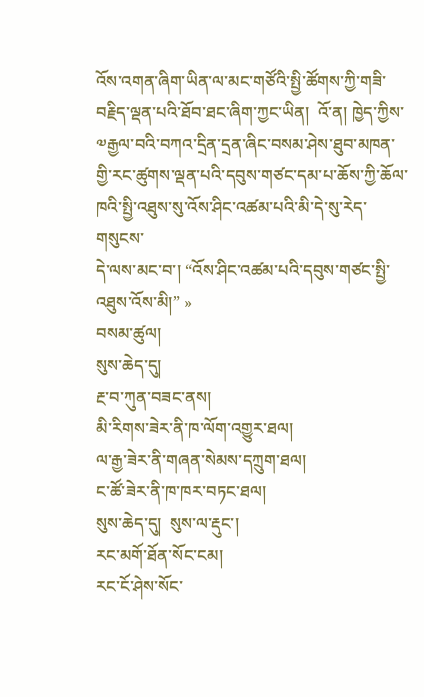འོས་འགན་ཞིག་ཡིན་ལ་མང་གཙོའི་སྤྱི་ཚོགས་ཀྱི་གཟི་བརྗིད་ལྡན་པའི་ཐོབ་ཐང་ཞིག་ཀྱང་ཡིན།  འོ་ན། ཁྱེད་ཀྱིས་༧རྒྱལ་བའི་བཀའ་དྲིན་དྲན་ཞིང་བསམ་ཤེས་ཐུབ་མཁན་གྱི་རང་ཚུགས་ལྡན་པའི་དབུས་གཙང་དམ་པ་ཆོས་ཀྱི་ཆོལ་ཁའི་སྤྱི་འཐུས་སུ་འོས་ཤིང་འཚམ་པའི་མི་དེ་སུ་རེད་གསུངས་
དེ་ལས་མང་བ་། “འོས་ཤིང་འཚམ་པའི་དབུས་གཙང་སྤྱི་འཐུས་འོས་མི།” »
བསམ་ཚུལ།
སུས་ཆེད་དུ།
རྔ་བ་ཀུན་བཟང་ནས།
མི་རིགས་ཟེར་ནི་ཁ་ལོག་འགྱུར་ཐལ།
ལ་རྒྱ་ཟེར་ནི་གཞན་སེམས་དཀྲུག་ཐལ།
ང་ཚོ་ཟེར་ནི་ཁ་ཁར་བཏང་ཐལ།
སུས་ཆེད་དུ།  སུས་ལ་རྡུང་།
རང་མགོ་ཐོན་སོང་ངམ།
རང་ངོ་ཤེས་སོང་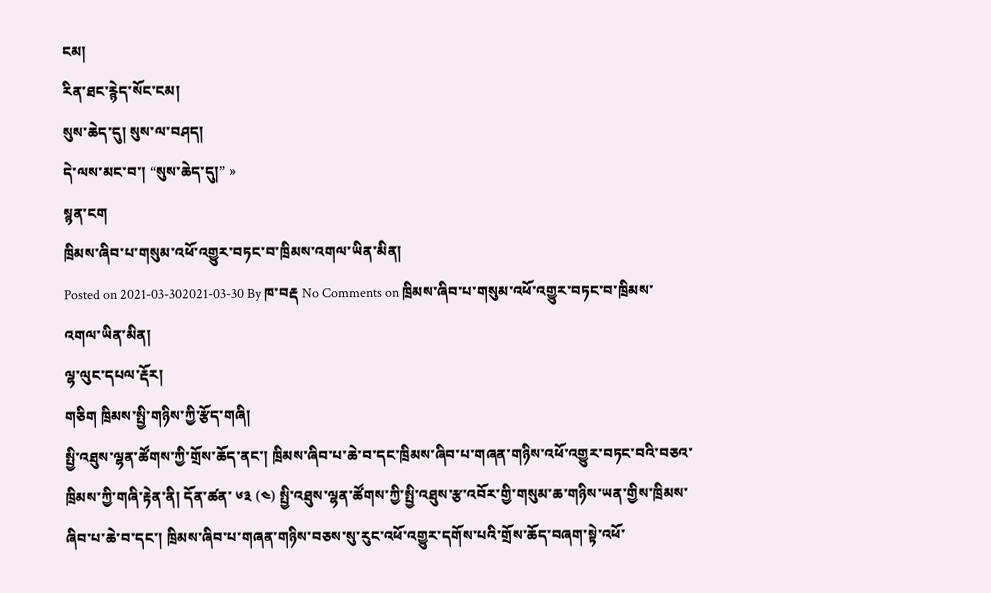ངམ།
རིན་ཐང་རྙེད་སོང་ངམ།
སུས་ཆེད་དུ། སུས་ལ་བཤད།
དེ་ལས་མང་བ་། “སུས་ཆེད་དུ།” »
སྙན་ངག
ཁྲིམས་ཞིབ་པ་གསུམ་འཕོ་འགྱུར་བཏང་བ་ཁྲིམས་འགལ་ཡིན་མིན།
Posted on 2021-03-302021-03-30 By ཁ་བརྡ No Comments on ཁྲིམས་ཞིབ་པ་གསུམ་འཕོ་འགྱུར་བཏང་བ་ཁྲིམས་འགལ་ཡིན་མིན།
ལྷ་ལུང་དཔལ་རྡོར།
གཅིག ཁྲིམས་སྤྱི་གཉིས་ཀྱི་རྩོད་གཞི།
སྤྱི་འཐུས་ལྷན་ཚོགས་ཀྱི་གྲོས་ཆོད་ནང་། ཁྲིམས་ཞིབ་པ་ཆེ་བ་དང་ཁྲིམས་ཞིབ་པ་གཞན་གཉིས་འཕོ་འགྱུར་བཏང་བའི་བཅའ་ཁྲིམས་ཀྱི་གཞི་རྟེན་ནི། དོན་ཚན་ ༦༣ (༤) སྤྱི་འཐུས་ལྷན་ཚོགས་ཀྱི་སྤྱི་འཐུས་རྩ་འབོར་གྱི་གསུམ་ཆ་གཉིས་ཡན་གྱིས་ཁྲིམས་ཞིབ་པ་ཆེ་བ་དང་། ཁྲིམས་ཞིབ་པ་གཞན་གཉིས་བཅས་སུ་རུང་འཕོ་འགྱུར་དགོས་པའི་གྲོས་ཆོད་བཞག་སྟེ་འཕོ་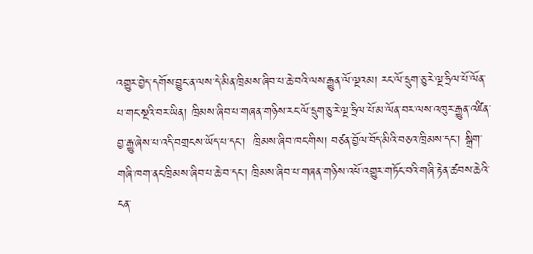འགྱུར་བྱེད་དགོས་བྱུང་ན་ལས་དེ་མིན་ཁྲིམས་ཞིབ་པ་ཆེ་བའི་ལས་རྒྱུན་ལོ་ལྔའམ། རང་ལོ་དྲུག་ཅུ་རེ་ལྔ་ཧྲིལ་པོ་ལོན་པ་གང་སྔའི་བར་ཡིན། ཁྲིམས་ཞིབ་པ་གཞན་གཉིས་རང་ལོ་དྲུག་ཅུ་རེ་ལྔ་ཧྲིལ་པོ་མ་ལོན་བར་ལས་འཁུར་རྒྱུན་འཛིན་བྱ་རྒྱུ་ཞེས་པ་འདི་བགྲངས་ཡོད་པ་དང་།  ཁྲིམས་ཞིབ་ཁང་གིས། བཙན་བྱོལ་བོད་མིའི་བཅའ་ཁྲིམས་དང་། སྒྲིག་གཞི་ཁག་ནང་ཁྲིམས་ཞིབ་པ་ཆེ་བ་དང་། ཁྲིམས་ཞིབ་པ་གཞན་གཉིས་འཕོ་འགྱུར་གཏོང་བའི་གཞི་རྟེན་ཚབས་ཆེའི་ངན་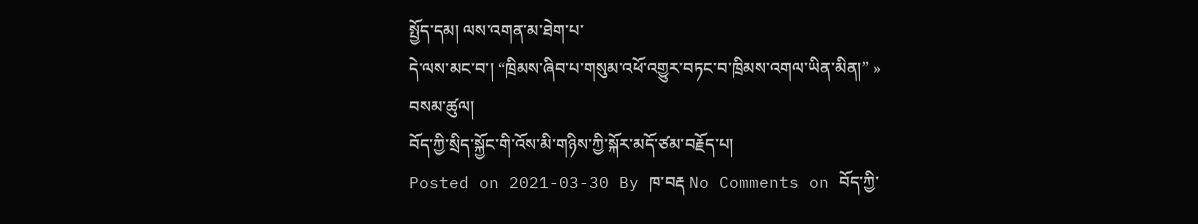སྤྱོད་དམ། ལས་འགན་མ་ཐེག་པ་
དེ་ལས་མང་བ་། “ཁྲིམས་ཞིབ་པ་གསུམ་འཕོ་འགྱུར་བཏང་བ་ཁྲིམས་འགལ་ཡིན་མིན།” »
བསམ་ཚུལ།
བོད་ཀྱི་སྲིད་སྐྱོང་གི་འོས་མི་གཉིས་ཀྱི་སྐོར་མདོ་ཙམ་བརྗོད་པ།
Posted on 2021-03-30 By ཁ་བརྡ No Comments on བོད་ཀྱི་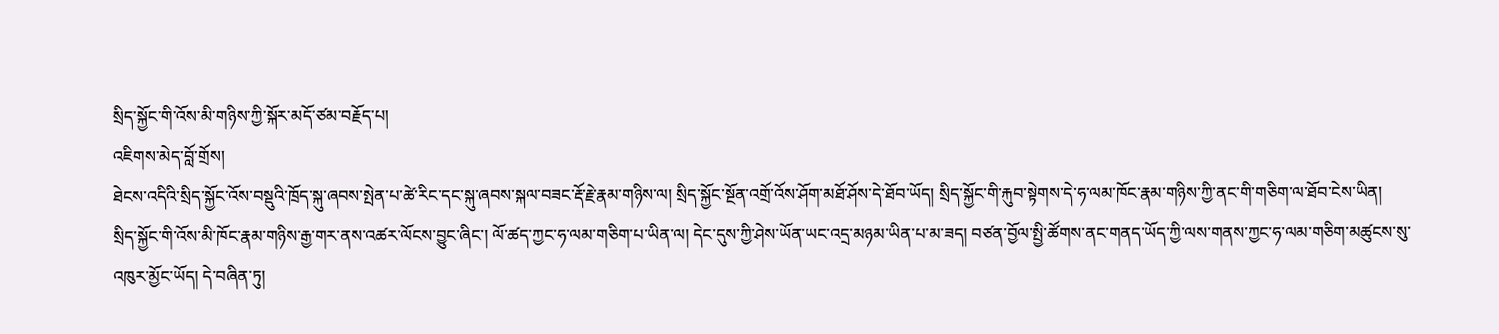སྲིད་སྐྱོང་གི་འོས་མི་གཉིས་ཀྱི་སྐོར་མདོ་ཙམ་བརྗོད་པ།
འཇིགས་མེད་བློ་གྲོས།
ཐེངས་འདིའི་སྲིད་སྐྱོང་འོས་བསྡུའི་ཁྲོད་སྐུ་ཞབས་སྤེན་པ་ཚེ་རིང་དང་སྐུ་ཞབས་སྐལ་བཟང་རྡོ་རྗེ་རྣམ་གཉིས་ལ། སྲིད་སྐྱོང་སྔོན་འགྲོ་འོས་ཤོག་མཐོ་ཤོས་དེ་ཐོབ་ཡོད། སྲིད་སྐྱོང་གི་རྐུབ་སྟེགས་དེ་ཧ་ལམ་ཁོང་རྣམ་གཉིས་ཀྱི་ནང་གི་གཅིག་ལ་ཐོབ་ངེས་ཡིན།
སྲིད་སྐྱོང་གི་འོས་མི་ཁོང་རྣམ་གཉིས་རྒྱ་གར་ནས་འཚར་ལོངས་བྱུང་ཞིང་། ལོ་ཚད་ཀྱང་ཧ་ལམ་གཅིག་པ་ཡིན་ལ། དེང་དུས་ཀྱི་ཤེས་ཡོན་ཡང་འདྲ་མཉམ་ཡིན་པ་མ་ཟད། བཙན་བྱོལ་སྤྱི་ཚོགས་ནང་གནད་ཡོད་ཀྱི་ལས་གནས་ཀྱང་ཧ་ལམ་གཅིག་མཚུངས་སུ་འཁུར་མྱོང་ཡོད། དེ་བཞིན་ཏུ།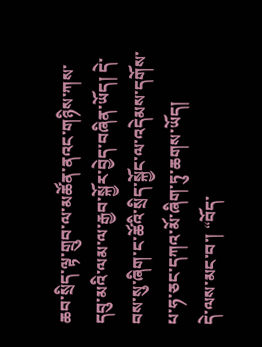ཆབ་སྲིད་ལྟ་གྲུབ་ལ་མཚོན་ནའང་གཉིས་ཀས་དབུ་མའི་ལམ་ལ་རྒྱབ་སྐྱོར་བྱེད་བཞིན་ཡོད། དེ་བས་སུ་ཞིག་ང་ཚོའི་སྲིད་སྐྱོང་ལ་འདེམས་དགོས་པ་ཧ་ཅང་དཀའ་མོ་ཞིག་ཏུ་ཆགས་ཡོད།
དེ་ལས་མང་བ་། “བོད་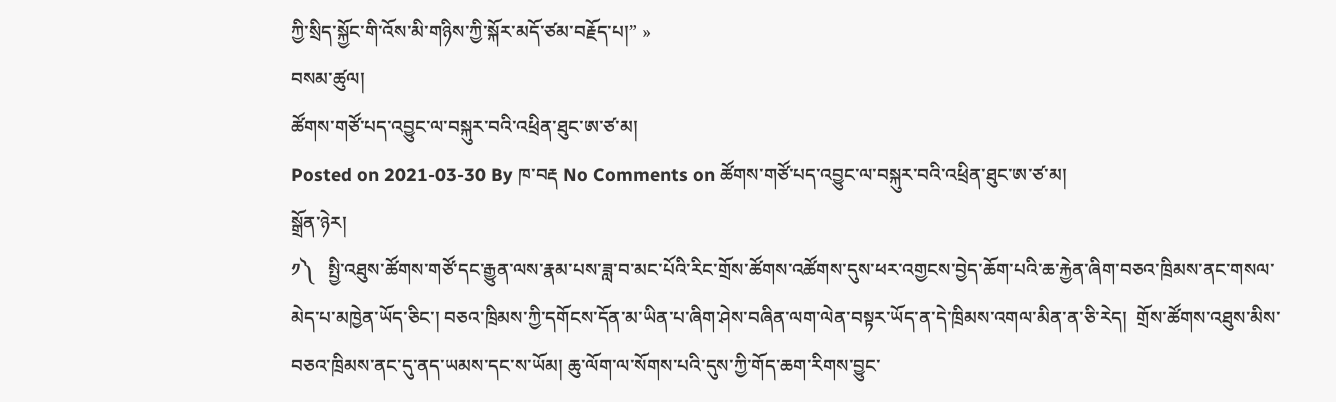ཀྱི་སྲིད་སྐྱོང་གི་འོས་མི་གཉིས་ཀྱི་སྐོར་མདོ་ཙམ་བརྗོད་པ།” »
བསམ་ཚུལ།
ཚོགས་གཙོ་པད་འབྱུང་ལ་བསྐུར་བའི་འཕྲིན་ཐུང་ཨ་ཙ་མ།
Posted on 2021-03-30 By ཁ་བརྡ No Comments on ཚོགས་གཙོ་པད་འབྱུང་ལ་བསྐུར་བའི་འཕྲིན་ཐུང་ཨ་ཙ་མ།
སྒྲོན་ཉེར།
༡༽   སྤྱི་འཐུས་ཚོགས་གཙོ་དང་རྒྱུན་ལས་རྣམ་པས་ཟླ་བ་མང་པོའི་རིང་གྲོས་ཚོགས་འཚོགས་དུས་ཕར་འགྱངས་བྱེད་ཆོག་པའི་ཆ་རྐྱེན་ཞིག་བཅའ་ཁྲིམས་ནང་གསལ་མེད་པ་མཁྱེན་ཡོད་ཅིང་། བཅའ་ཁྲིམས་ཀྱི་དགོངས་དོན་མ་ཡིན་པ་ཞིག་ཤེས་བཞིན་ལག་ལེན་བསྟར་ཡོད་ན་དེ་ཁྲིམས་འགལ་མིན་ན་ཅི་རེད།  གྲོས་ཚོགས་འཐུས་མིས་བཅའ་ཁྲིམས་ནང་དུ་ནད་ཡམས་དང་ས་ཡོམ། ཆུ་ལོག་ལ་སོགས་པའི་དུས་ཀྱི་གོད་ཆག་རིགས་བྱུང་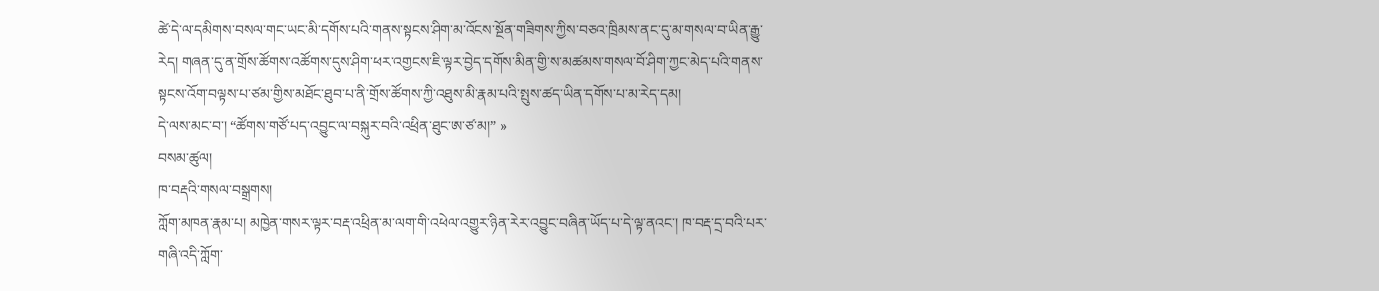ཚེ་དེ་ལ་དམིགས་བསལ་གང་ཡང་མི་དགོས་པའི་གནས་སྟངས་ཤིག་མ་འོངས་སྔོན་གཟིགས་ཀྱིས་བཅའ་ཁྲིམས་ནང་དུ་མ་གསལ་བ་ཡིན་རྒྱུ་རེད། གཞན་དུ་ན་གྲོས་ཚོགས་འཚོགས་དུས་ཤིག་ཕར་འགྱངས་ཇི་ལྟར་བྱེད་དགོས་མིན་གྱི་ས་མཚམས་གསལ་བོ་ཤིག་ཀྱང་མེད་པའི་གནས་སྟངས་འོག་བལྟས་པ་ཙམ་གྱིས་མཐོང་ཐུབ་པ་ནི་གྲོས་ཚོགས་ཀྱི་འཐུས་མི་རྣམ་པའི་སྤུས་ཚད་ཡིན་དགོས་པ་མ་རེད་དམ།
དེ་ལས་མང་བ་། “ཚོགས་གཙོ་པད་འབྱུང་ལ་བསྐུར་བའི་འཕྲིན་ཐུང་ཨ་ཙ་མ།” »
བསམ་ཚུལ།
ཁ་བརྡའི་གསལ་བསྒྲགས།
ཀློག་མཁན་རྣམ་པ། མཁྱེན་གསར་ལྟར་བརྡ་འཕྲིན་མ་ལག་གི་འཕེལ་འགྱུར་ཉིན་རེར་འབྱུང་བཞིན་ཡོད་པ་དེ་ལྟ་ནའང་། ཁ་བརྡ་དྲ་བའི་པར་གཞི་འདི་ཀློག་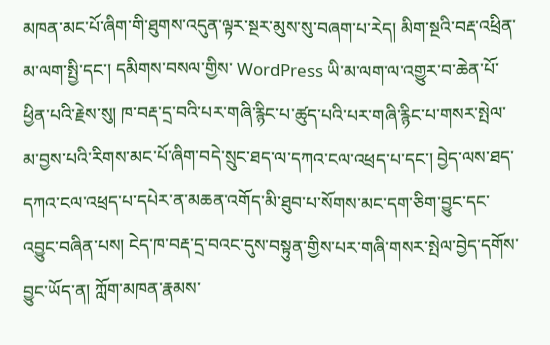མཁན་མང་པོ་ཞིག་གི་ཐུགས་འདུན་ལྟར་སྔར་མུས་སུ་བཞག་པ་རེད། མིག་སྔའི་བརྡ་འཕྲིན་མ་ལག་སྤྱི་དང་། དམིགས་བསལ་གྱིས་ WordPress ཡི་མ་ལག་ལ་འགྱུར་བ་ཆེན་པོ་ཕྱིན་པའི་རྗེས་སུ། ཁ་བརྡ་དྲ་བའི་པར་གཞི་རྙིང་པ་ཚུད་པའི་པར་གཞི་རྙིང་པ་གསར་སྤེལ་མ་བྱས་པའི་རིགས་མང་པོ་ཞིག་བདེ་སྲུང་ཐད་ལ་དཀའ་ངལ་འཕྲད་པ་དང་། བྱེད་ལས་ཐད་དཀའ་ངལ་འཕྲད་པ་དཔེར་ན་མཆན་འགོད་མི་ཐུབ་པ་སོགས་མང་དག་ཅིག་བྱུང་དང་འབྱུང་བཞིན་པས། ངེད་ཁ་བརྡ་དྲ་བའང་དུས་བསྟུན་གྱིས་པར་གཞི་གསར་སྤེལ་བྱེད་དགོས་བྱུང་ཡོད་ན། ཀློག་མཁན་རྣམས་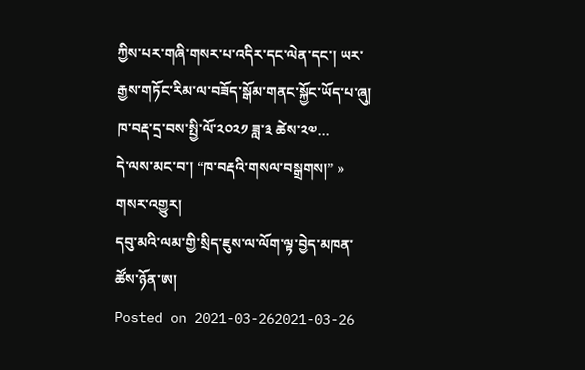ཀྱིས་པར་གཞི་གསར་པ་འདིར་དང་ལེན་དང་། ཡར་རྒྱས་གཏོང་རིམ་ལ་བཟོད་སྒོམ་གནང་སྐྱོང་ཡོད་པ་ཞུ། ཁ་བརྡ་དྲ་བས་སྤྱི་ལོ་༢༠༢༡ ཟླ་༣ ཚེས་༢༧…
དེ་ལས་མང་བ་། “ཁ་བརྡའི་གསལ་བསྒྲགས།” »
གསར་འགྱུར།
དབུ་མའི་ལམ་གྱི་སྲིད་ཇུས་ལ་ལོག་ལྟ་བྱེད་མཁན་ཚོས་ཉོན་ཨ།
Posted on 2021-03-262021-03-26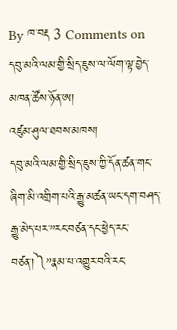By ཁ་བརྡ 3 Comments on དབུ་མའི་ལམ་གྱི་སྲིད་ཇུས་ལ་ལོག་ལྟ་བྱེད་མཁན་ཚོས་ཉོན་ཨ།
འཛུམ་ཤུལ་ཐབས་མཁས།
དབུ་མའི་ལམ་གྱི་སྲིད་ཇུས་ཀྱི་དོན་ཚན་གང་ཞིག་མི་འགྲིག་པའི་རྒྱུ་མཚན་ཡང་དག་བཤད་རྒྱུ་མེད་པར་”རང་བཙན་དང་ཕྱེད་རང་བཙན་།༽”རྣམ་པ་འགྱུར་བའི་རང་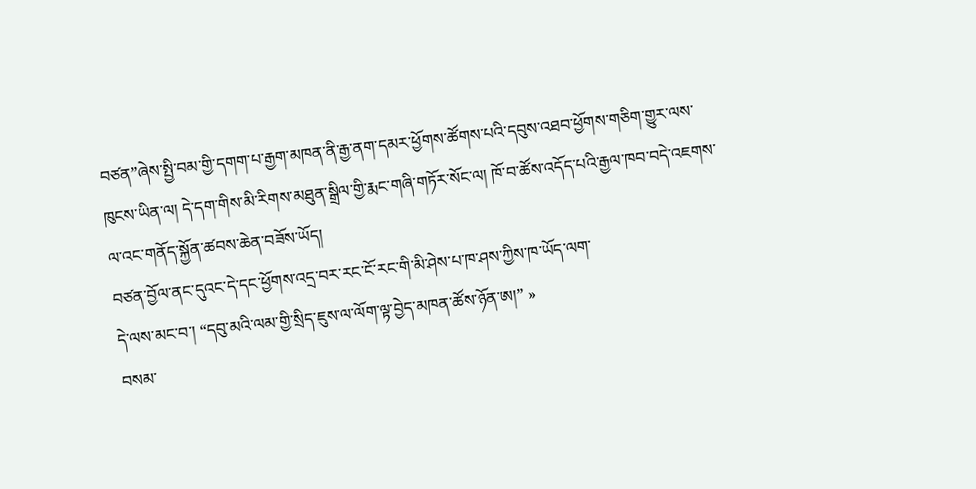བཙན”ཞེས་སྤྱི་བམ་གྱི་དགག་པ་རྒྱག་མཁན་ནི་རྒྱ་ནག་དམར་ཕྱོགས་ཚོགས་པའི་དབུས་འཐབ་ཕྱོགས་གཅིག་གྱུར་ལས་ཁུངས་ཡིན་ལ། དེ་དག་གིས་མི་རིགས་མཐུན་སྒྲིལ་གྱི་རྨང་གཞི་གཏོར་སོང་ལ། ཁོ་བ་ཚོས་འདོད་པའི་རྒྱལ་ཁབ་བདེ་འཇགས་ལ་འང་གནོད་སྐྱོན་ཚབས་ཆེན་བཟོས་ཡོད།
བཙན་བྱོལ་ནང་དུའང་དེ་དང་ཕྱོགས་འདྲ་བར་རང་ངོ་རང་གི་མི་ཤེས་པ་ཁ་ཤས་ཀྱིས་ཁ་ཡོད་ལག་
དེ་ལས་མང་བ་། “དབུ་མའི་ལམ་གྱི་སྲིད་ཇུས་ལ་ལོག་ལྟ་བྱེད་མཁན་ཚོས་ཉོན་ཨ།” »
བསམ་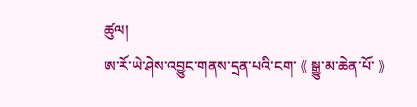ཚུལ།
ཨ་རོ་ཡེ་ཤེས་འབྱུང་གནས་དྲན་པའི་ངག་ 《 སྒྱུ་མ་ཆེན་པོ་ 》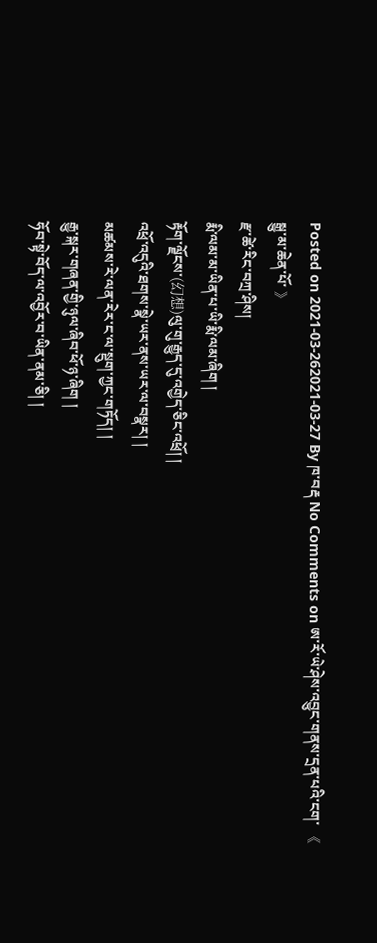Posted on 2021-03-262021-03-27 By ཁ་བརྡ No Comments on ཨ་རོ་ཡེ་ཤེས་འབྱུང་གནས་དྲན་པའི་ངག་ 《 སྒྱུ་མ་ཆེན་པོ་ 》
རྫ་ཚེ་རིང་བཀྲ་ཤིས།
རྨི་ལམ་མ་ཡིན་པ་ཡི་རྨི་ལམ་ཞིག །
རྟོག་ལྗོངས་(幻想)ལུ་གུ་རྒྱུད་དུ་འགྱེད་ཅིང་འཕྲོ། །
འཕྲོ་འདུའི་ཐགས་སྣེ་ཡར་ནས་ཡར་ལ་བསྣར། །
མཚམས་རེ་ལན་རེར་ང་ལ་སྡུག་ཀྱང་གཏོད། །
རྒྱུ་སྐར་གཞན་གྱི་ཉུལ་ཞིབ་ཕོ་ཉ་ཞིག །
ཧོབ་སྟེ་བོད་ལ་འབྱོར་བ་ཡིན་ནམ་ཅི། །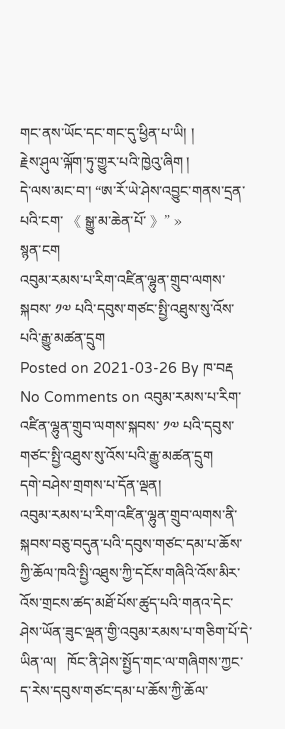གང་ནས་ཡོང་དང་གང་དུ་ཕྱིན་པ་ཡི། །
རྗེས་ཤུལ་ལྐོག་ཏུ་གྱུར་པའི་ཁྱེའུ་ཞིག །
དེ་ལས་མང་བ་། “ཨ་རོ་ཡེ་ཤེས་འབྱུང་གནས་དྲན་པའི་ངག་ 《 སྒྱུ་མ་ཆེན་པོ་ 》” »
སྙན་ངག
འབུམ་རམས་པ་རིག་འཛིན་ལྷུན་གྲུབ་ལགས་སྐབས་ ༡༧ པའི་དབུས་གཙང་སྤྱི་འཐུས་སུ་འོས་པའི་རྒྱུ་མཚན་དྲུག
Posted on 2021-03-26 By ཁ་བརྡ No Comments on འབུམ་རམས་པ་རིག་འཛིན་ལྷུན་གྲུབ་ལགས་སྐབས་ ༡༧ པའི་དབུས་གཙང་སྤྱི་འཐུས་སུ་འོས་པའི་རྒྱུ་མཚན་དྲུག
དགེ་བཤེས་གྲགས་པ་དོན་ལྡན།
འབུམ་རམས་པ་རིག་འཛིན་ལྷུན་གྲུབ་ལགས་ནི་སྐབས་བཅུ་བདུན་པའི་དབུས་གཙང་དམ་པ་ཆོས་ཀྱི་ཆོལ་ཁའི་སྤྱི་འཐུས་ཀྱི་དངོས་གཞིའི་འོས་མིར་འོས་གྲངས་ཚད་མཐོ་པོས་ཚུད་པའི་གནའ་དེང་ཤེས་ཡོན་ཟུང་ལྡན་གྱི་འབུམ་རམས་པ་གཅིག་པོ་དེ་ཡིན་ལ།   ཁོང་ནི་ཤེས་སྤྱོད་གང་ལ་གཞིགས་ཀྱང་ད་རེས་དབུས་གཙང་དམ་པ་ཆོས་ཀྱི་ཆོལ་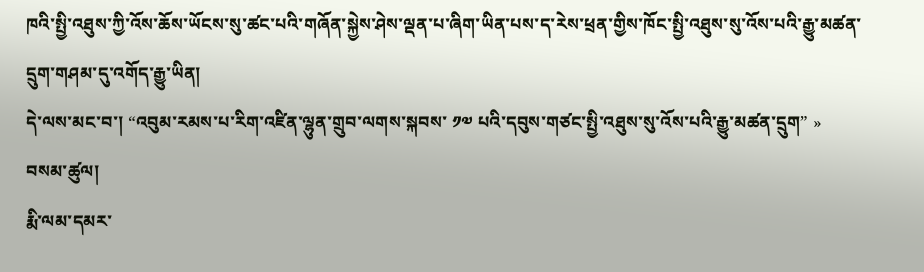ཁའི་སྤྱི་འཐུས་ཀྱི་འོས་ཆོས་ཡོངས་སུ་ཚང་པའི་གཞོན་སྐྱེས་ཤེས་ལྡན་པ་ཞིག་ཡིན་པས་ད་རེས་ཕྲན་གྱིས་ཁོང་སྤྱི་འཐུས་སུ་འོས་པའི་རྒྱུ་མཚན་དྲུག་གཤམ་དུ་འགོད་རྒྱུ་ཡིན།
དེ་ལས་མང་བ་། “འབུམ་རམས་པ་རིག་འཛིན་ལྷུན་གྲུབ་ལགས་སྐབས་ ༡༧ པའི་དབུས་གཙང་སྤྱི་འཐུས་སུ་འོས་པའི་རྒྱུ་མཚན་དྲུག” »
བསམ་ཚུལ།
རྨི་ལམ་དམར་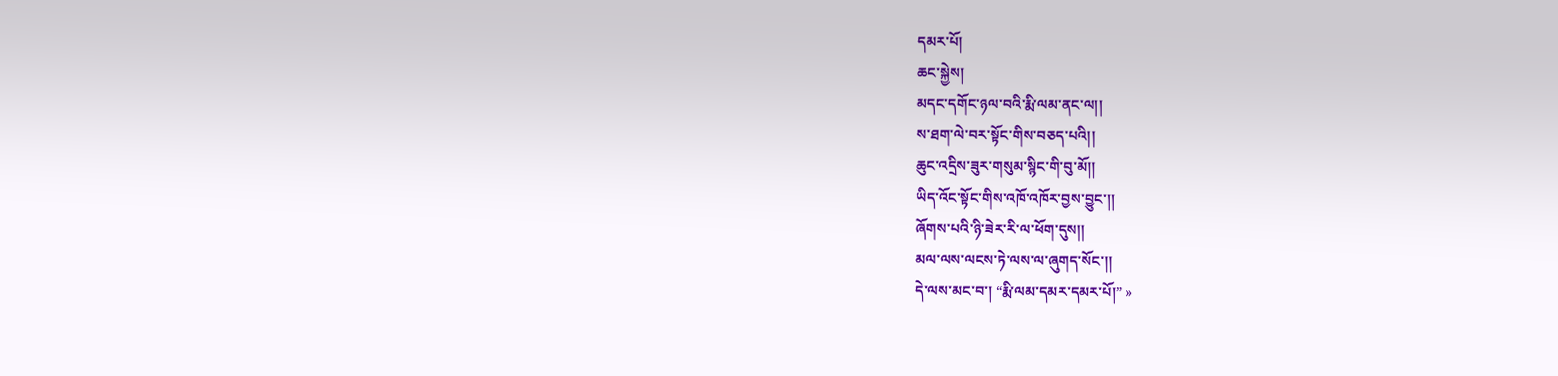དམར་པོ།
ཆང་སྐྱེས།
མདང་དགོང་ཉལ་བའི་རྨི་ལམ་ནང་ལ།།
ས་ཐག་ལེ་བར་སྟོང་གིས་བཅད་པའི།།
ཆུང་འདྲིས་ཟུར་གསུམ་སྙིང་གི་བུ་མོ།།
ཡིད་འོང་སྟོང་གིས་འཁོ་འཁོར་བྱས་བྱུང་།།
ཞོགས་པའི་ཉི་ཟེར་རི་ལ་ཕོག་དུས།།
མལ་ལས་ལངས་ཏེ་ལས་ལ་ཞུགད་སོང་།།
དེ་ལས་མང་བ་། “རྨི་ལམ་དམར་དམར་པོ།” »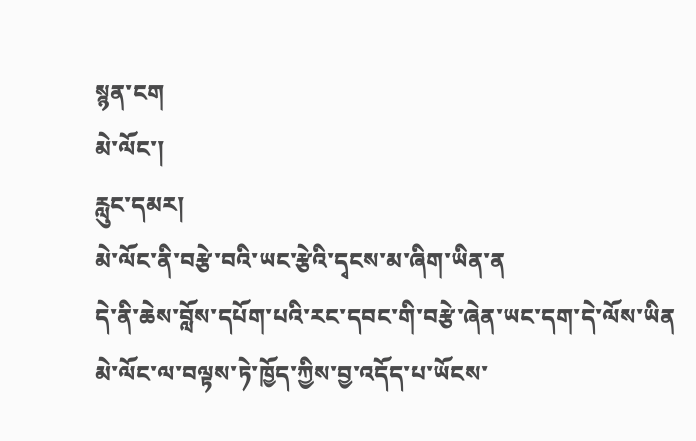སྙན་ངག
མེ་ལོང་།
རླུང་དམར།
མེ་ལོང་ནི་བརྩེ་བའི་ཡང་རྩེའི་དྭངས་མ་ཞིག་ཡིན་ན
དེ་ནི་ཆེས་བློས་དཔོག་པའི་རང་དབང་གི་བརྩེ་ཞེན་ཡང་དག་དེ་ལོས་ཡིན
མེ་ལོང་ལ་བལྟས་ཏེ་ཁྱོད་ཀྱིས་བྱ་འདོད་པ་ཡོངས་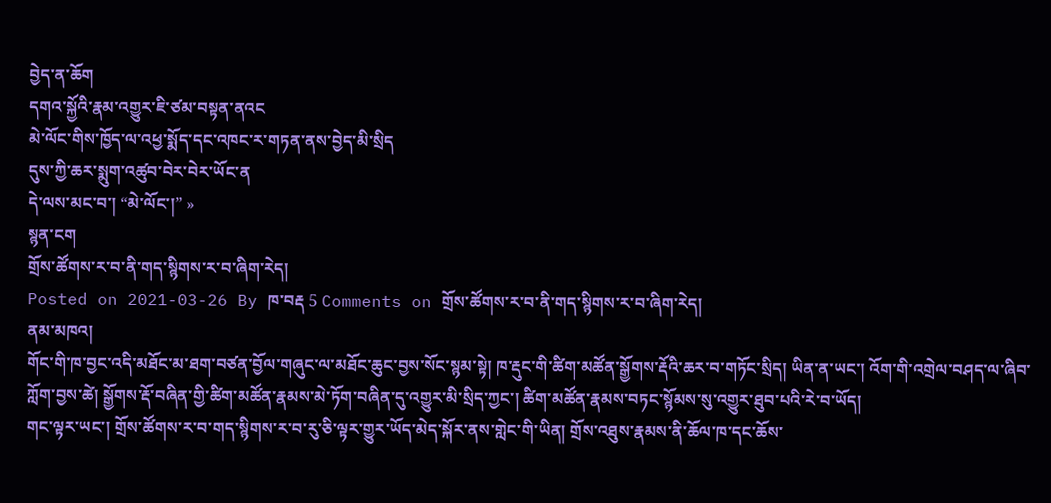བྱེད་ན་ཆོག
དགའ་སྐྱོའི་རྣམ་འགྱུར་ཇི་ཙམ་བསྟན་ནའང
མེ་ལོང་གིས་ཁྱོད་ལ་འཕྱ་སྨོད་དང་འཁང་ར་གཏན་ནས་བྱེད་མི་སྲིད
དུས་ཀྱི་ཆར་སྨུག་འཚུབ་བེར་བེར་ཡོང་ན
དེ་ལས་མང་བ་། “མེ་ལོང་།” »
སྙན་ངག
གྲོས་ཚོགས་ར་བ་ནི་གད་སྙིགས་ར་བ་ཞིག་རེད།
Posted on 2021-03-26 By ཁ་བརྡ 5 Comments on གྲོས་ཚོགས་ར་བ་ནི་གད་སྙིགས་ར་བ་ཞིག་རེད།
ནམ་མཁའ།
གོང་གི་ཁ་བྱང་འདི་མཐོང་མ་ཐག་བཙན་བྱོལ་གཞུང་ལ་མཐོང་ཆུང་བྱས་སོང་སྙམ་སྟེ། ཁ་རྡུང་གི་ཚིག་མཚོན་སྒྱོགས་རྡོའི་ཆར་བ་གཏོང་སྲིད། ཡིན་ན་ཡང་། འོག་གི་འགྲེལ་བཤད་ལ་ཞིབ་ཀློག་བྱས་ཚེ། སྒྱོགས་རྡོ་བཞིན་གྱི་ཚིག་མཚོན་རྣམས་མེ་ཏོག་བཞིན་དུ་འགྱུར་མི་སྲིད་ཀྱང་། ཚིག་མཚོན་རྣམས་བཏང་སྙོམས་སུ་འགྱུར་ཐུབ་པའི་རེ་བ་ཡོད།
གང་ལྟར་ཡང་། གྲོས་ཚོགས་ར་བ་གད་སྙིགས་ར་བ་རུ་ཅི་ལྟར་གྱུར་ཡོད་མེད་སྐོར་ནས་གླེང་གི་ཡིན། གྲོས་འཐུས་རྣམས་ནི་ཆོལ་ཁ་དང་ཆོས་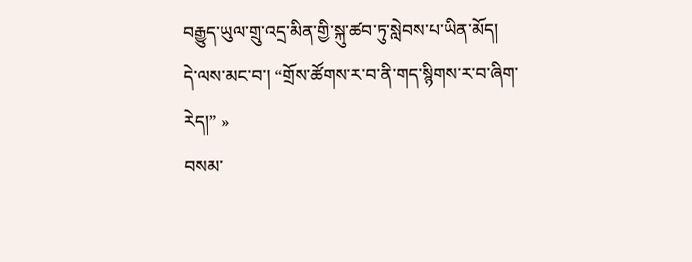བརྒྱུད་ཡུལ་གྲུ་འདྲ་མིན་གྱི་སྐུ་ཚབ་ཏུ་སླེབས་པ་ཡིན་མོད།
དེ་ལས་མང་བ་། “གྲོས་ཚོགས་ར་བ་ནི་གད་སྙིགས་ར་བ་ཞིག་རེད།” »
བསམ་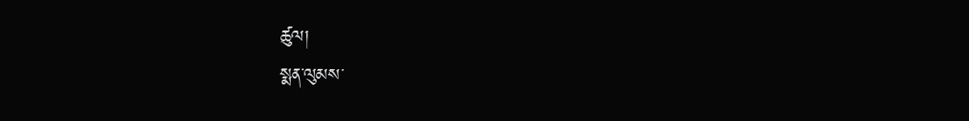ཚུལ།
སྨན་ལུམས་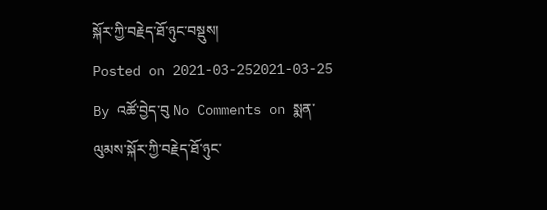སྐོར་ཀྱི་བརྗེད་ཐོ་ཉུང་བསྡུས།
Posted on 2021-03-252021-03-25 By འཚོ་བྱེད་བུ No Comments on སྨན་ལུམས་སྐོར་ཀྱི་བརྗེད་ཐོ་ཉུང་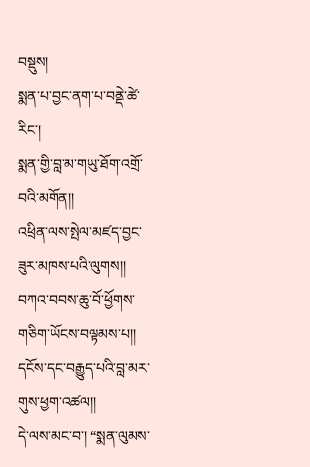བསྡུས།
སྨན་པ་བྱང་ནག་པ་བནྡེ་ཚེ་རིང་།
སྨན་གྱི་བླ་མ་གཡུ་ཐོག་འགྲོ་བའི་མགོན།།
འཕྲིན་ལས་སྤེལ་མཛད་བྱང་ཟུར་མཁས་པའི་ལུགས།།
བཀའ་བབས་ཆུ་བོ་ཕྱོགས་གཅིག་ཡོངས་བལྟམས་པ།།
དངོས་དང་བརྒྱུད་པའི་བླ་མར་གུས་ཕྱག་འཚལ།།
དེ་ལས་མང་བ་། “སྨན་ལུམས་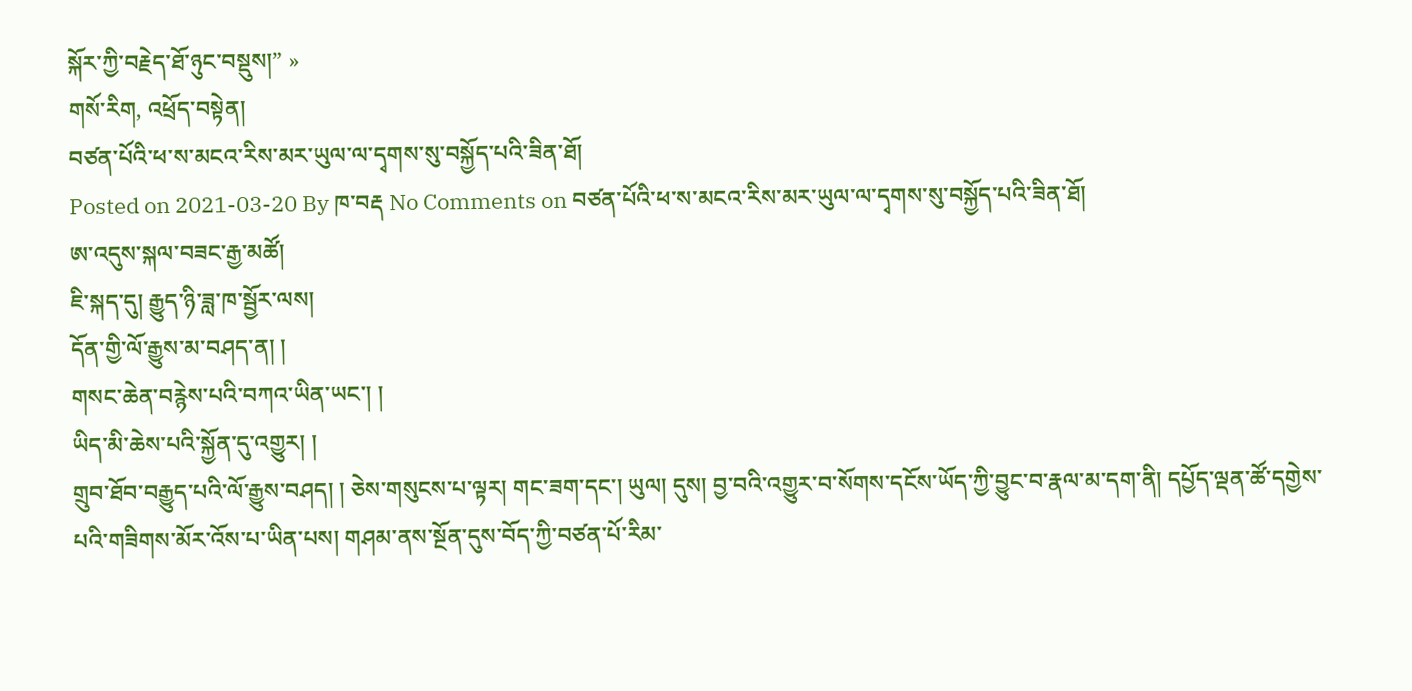སྐོར་ཀྱི་བརྗེད་ཐོ་ཉུང་བསྡུས།” »
གསོ་རིག, འཕྲོད་བསྟེན།
བཙན་པོའི་ཕ་ས་མངའ་རིས་མར་ཡུལ་ལ་དྭགས་སུ་བསྐྱོད་པའི་ཟིན་ཐོ།
Posted on 2021-03-20 By ཁ་བརྡ No Comments on བཙན་པོའི་ཕ་ས་མངའ་རིས་མར་ཡུལ་ལ་དྭགས་སུ་བསྐྱོད་པའི་ཟིན་ཐོ།
ཨ་འདུས་སྐལ་བཟང་རྒྱ་མཚོ།
ཇི་སྐད་དུ། རྒྱུད་ཉི་ཟླ་ཁ་སྦྱོར་ལས།
དོན་གྱི་ལོ་རྒྱུས་མ་བཤད་ན། །
གསང་ཆེན་བརྙེས་པའི་བཀའ་ཡིན་ཡང་། །
ཡིད་མི་ཆེས་པའི་སྐྱོན་དུ་འགྱུར། །
གྲུབ་ཐོབ་བརྒྱུད་པའི་ལོ་རྒྱུས་བཤད། ། ཅེས་གསུངས་པ་ལྟར། གང་ཟག་དང་། ཡུལ། དུས། བྱ་བའི་འགྱུར་བ་སོགས་དངོས་ཡོད་ཀྱི་བྱུང་བ་རྣལ་མ་དག་ནི། དཔྱོད་ལྡན་ཚོ་དགྱེས་པའི་གཟིགས་མོར་འོས་པ་ཡིན་པས། གཤམ་ནས་སྔོན་དུས་བོད་ཀྱི་བཙན་པོ་རིམ་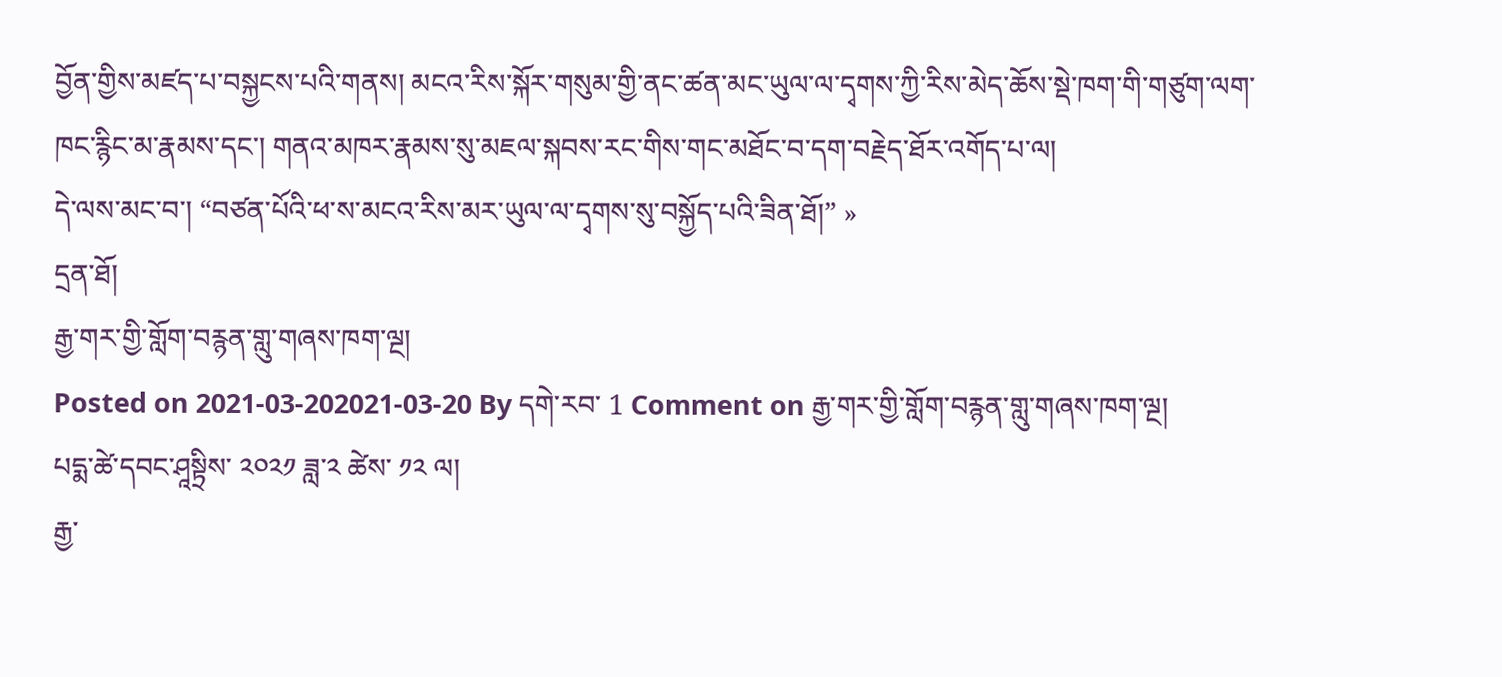བྱོན་གྱིས་མཛད་པ་བསྐྱངས་པའི་གནས། མངའ་རིས་སྐོར་གསུམ་གྱི་ནང་ཚན་མང་ཡུལ་ལ་དྭགས་ཀྱི་རིས་མེད་ཆོས་སྡེ་ཁག་གི་གཙུག་ལག་ཁང་རྙིང་མ་རྣམས་དང་། གནའ་མཁར་རྣམས་སུ་མཇལ་སྐབས་རང་གིས་གང་མཐོང་བ་དག་བརྗེད་ཐོར་འགོད་པ་ལ།
དེ་ལས་མང་བ་། “བཙན་པོའི་ཕ་ས་མངའ་རིས་མར་ཡུལ་ལ་དྭགས་སུ་བསྐྱོད་པའི་ཟིན་ཐོ།” »
དྲན་ཐོ།
རྒྱ་གར་གྱི་གློག་བརྙན་གླུ་གཞས་ཁག་ལྔ།
Posted on 2021-03-202021-03-20 By དགེ་རབ་ 1 Comment on རྒྱ་གར་གྱི་གློག་བརྙན་གླུ་གཞས་ཁག་ལྔ།
པདྨ་ཚེ་དབང་ཤཱསྟྲིས་ ༢༠༢༡ ཟླ་༢ ཚེས་ ༡༢ ལ།
རྒྱ་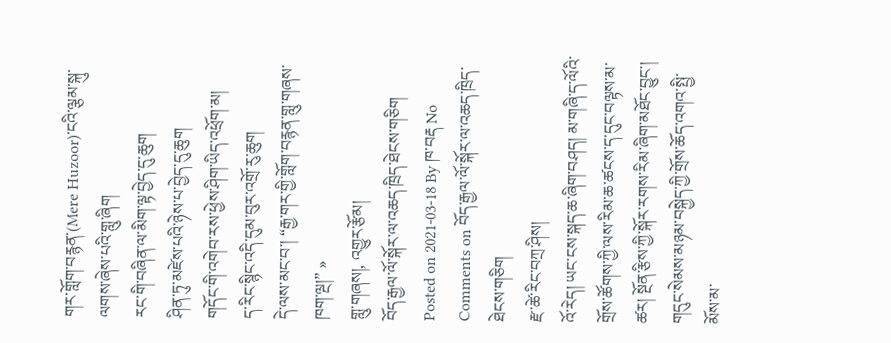གར་གློག་བརྙན་(Mere Huzoor)་ངའི་ལྕམ་སྐུ་ལགས་ཞེས་པའི་གླུ་ཞིག
རང་གི་བཞིན་ལ་མིག་ལྟ་བྱེད་དུ་ཆུག
ཤིན་ཏུ་མཛེས་པའི་ཉེས་པ་བྱེད་དུ་ཆུག
གདོང་གི་འགེབ་རས་ཕྱེས་ཤིག་ཡིད་འཕྲོག་མ།
ད་རིང་སྙིང་འདི་དུམ་བུར་འགྲོ་རུ་ཆུག
དེ་ལས་མང་བ་། “རྒྱ་གར་གྱི་གློག་བརྙན་གླུ་གཞས་ཁག་ལྔ།” »
གླུ་གཞས།, འགྱུར་རྩོམ།
བོད་རྒྱལ་ལོ་སྐོར་ལ་འཆད་ཁྲིད་ཐེངས་གཅིག
Posted on 2021-03-18 By ཁ་བརྡ No Comments on བོད་རྒྱལ་ལོ་སྐོར་ལ་འཆད་ཁྲིད་ཐེངས་གཅིག
རྫ་ཚེ་རིང་བཀྲ་ཤིས།
འོ་རེད། ཡང་ངས་སྐད་ཆ་ཞིག་བཤད། མ་གཞི་ད་ལོའི་གྲོས་ཚོགས་ཀྱི་ལས་རིམ་ཆ་ཚངས་ད་དུང་བལྟས་མ་ཚར། སྔོན་རྩིས་ཀྱི་སྐོར་རགས་རིམ་ཞིག་མཐོང་བྱུང་། གདུང་སེམས་མཉམ་བསྐྱེད་ཀྱི་གྲོས་ཆོད་འགའ་སྤྱི་མོས་མ་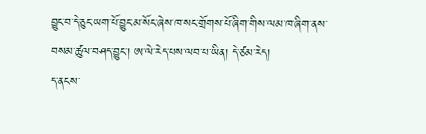བྱུང་བ་དེ་ཅུང་ཡག་པོ་བྱུང་མ་སོང་ཞེས་ཁ་སང་གྲོགས་པོ་ཞིག་གིས་ལམ་ཁ་ཞིག་ནས་བསམ་ཚུལ་བཤད་བྱུང་། ཨ་ལེ་རེད་པས་ལབ་པ་ཡིན། དེ་ཙམ་རེད།
ད་ནངས་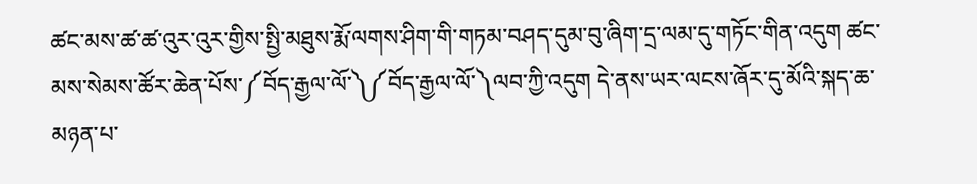ཚང་མས་ཚ་ཚ་འུར་འུར་གྱིས་སྤྱི་མཐུས་རྨོ་ལགས་ཤིག་གི་གཏམ་བཤད་དུམ་བུ་ཞིག་དྲ་ལམ་དུ་གཏོང་གིན་འདུག ཚང་མས་སེམས་ཚོར་ཆེན་པོས་༼བོད་རྒྱལ་ལོ་༽༼བོད་རྒྱལ་ལོ་༽ལབ་ཀྱི་འདུག དེ་ནས་ཡར་ལངས་ཞོར་དུ་མོའི་སྐད་ཆ་མཉན་པ་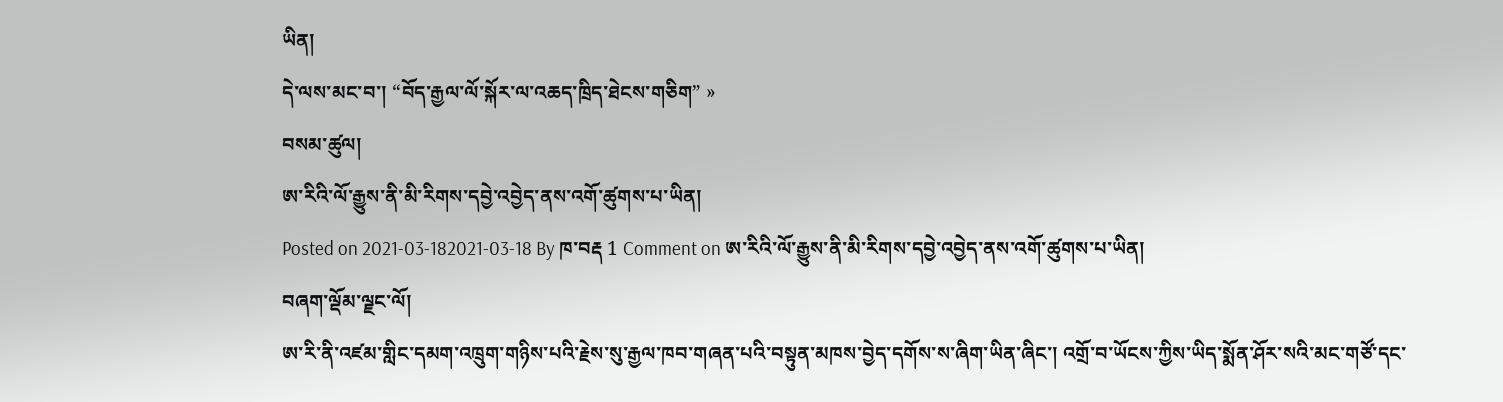ཡིན།
དེ་ལས་མང་བ་། “བོད་རྒྱལ་ལོ་སྐོར་ལ་འཆད་ཁྲིད་ཐེངས་གཅིག” »
བསམ་ཚུལ།
ཨ་རིའི་ལོ་རྒྱུས་ནི་མི་རིགས་དབྱེ་འབྱེད་ནས་འགོ་ཚུགས་པ་ཡིན།
Posted on 2021-03-182021-03-18 By ཁ་བརྡ 1 Comment on ཨ་རིའི་ལོ་རྒྱུས་ནི་མི་རིགས་དབྱེ་འབྱེད་ནས་འགོ་ཚུགས་པ་ཡིན།
བཞག་ལྡོམ་ལྗང་ལོ།
ཨ་རི་ནི་འཛམ་གླིང་དམག་འཁྲུག་གཉིས་པའི་རྗེས་སུ་རྒྱལ་ཁབ་གཞན་པའི་བསྟུན་མཁས་བྱེད་དགོས་ས་ཞིག་ཡིན་ཞིང་། འགྲོ་བ་ཡོངས་ཀྱིས་ཡིད་སྨོན་ཤོར་སའི་མང་གཙོ་དང་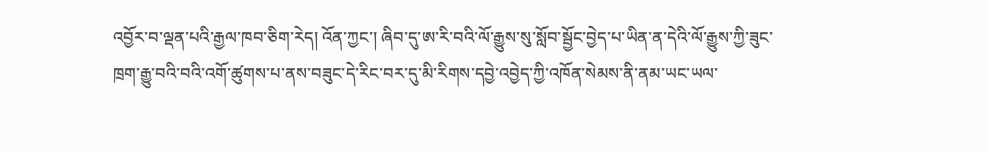འབྱོར་བ་ལྡན་པའི་རྒྱལ་ཁབ་ཅིག་རེད། འོན་ཀྱང་། ཞིབ་དུ་ཨ་རི་བའི་ལོ་རྒྱུས་སུ་སློབ་སྦྱོང་བྱེད་པ་ཡིན་ན་དེའི་ལོ་རྒྱུས་ཀྱི་ཟུང་ཁྲག་རྒྱུ་བའི་བའི་འགོ་ཚུགས་པ་ནས་བཟུང་དེ་རིང་བར་དུ་མི་རིགས་དབྱེ་འབྱེད་ཀྱི་འཁོན་སེམས་ནི་ནམ་ཡང་ཡལ་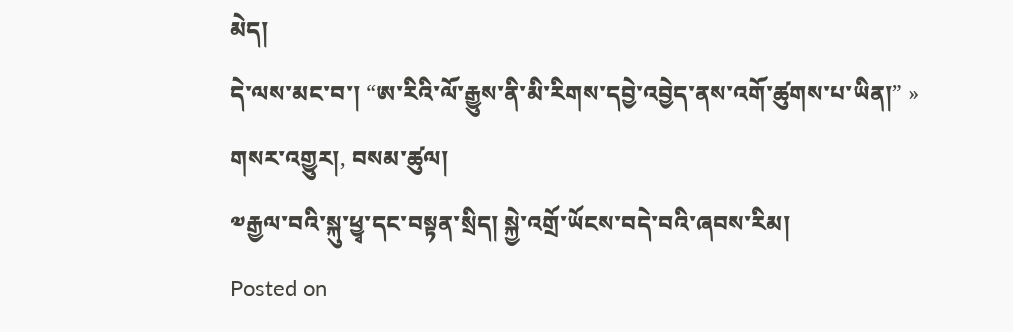མེད།
དེ་ལས་མང་བ་། “ཨ་རིའི་ལོ་རྒྱུས་ནི་མི་རིགས་དབྱེ་འབྱེད་ནས་འགོ་ཚུགས་པ་ཡིན།” »
གསར་འགྱུར།, བསམ་ཚུལ།
༧རྒྱལ་བའི་སྐུ་ཕྱྭ་དང་བསྟན་སྲིད། སྐྱེ་འགྲོ་ཡོངས་བདེ་བའི་ཞབས་རིམ།
Posted on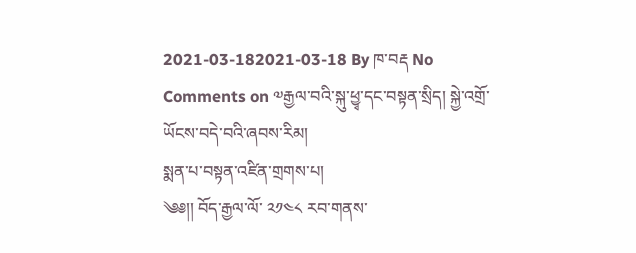2021-03-182021-03-18 By ཁ་བརྡ No Comments on ༧རྒྱལ་བའི་སྐུ་ཕྱྭ་དང་བསྟན་སྲིད། སྐྱེ་འགྲོ་ཡོངས་བདེ་བའི་ཞབས་རིམ།
སྨན་པ་བསྟན་འཛིན་གྲགས་པ།
༄༅།། བོད་རྒྱལ་ལོ་ ༢༡༤༨ རབ་གནས་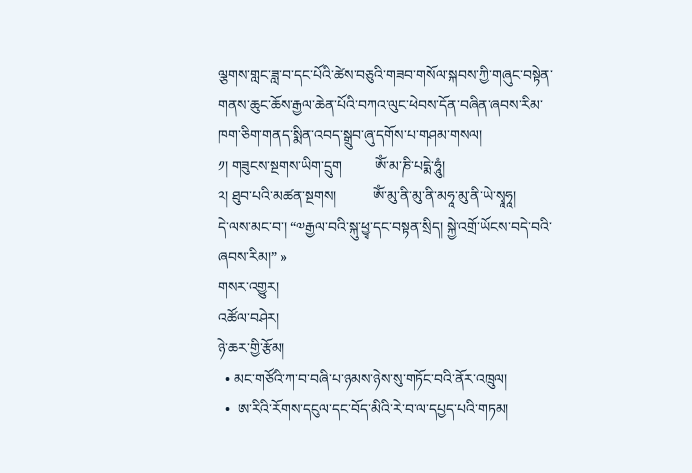ལྕགས་གླང་ཟླ་བ་དང་པོའི་ཚེས་བཅུའི་གཟབ་གསོལ་སྐབས་ཀྱི་གཞུང་བསྟེན་གནས་ཆུང་ཆོས་རྒྱལ་ཆེན་པོའི་བཀའ་ལུང་ཕེབས་དོན་བཞིན་ཞབས་རིམ་ཁག་ཅིག་གནད་སྨིན་འབད་སྒྲུབ་ཞུ་དགོས་པ་གཤམ་གསལ།
༡། གཟུངས་སྔགས་ཡིག་དྲུག         ཨོཾ་མ་ཎི་པདྨེ་ཧཱུཾ།
༢། ཐུབ་པའི་མཚན་སྔགས།          ཨོཾ་མུ་ནི་མུ་ནི་མཧཱ་མུ་ནི་ཡེ་སྭཱཧཱ།
དེ་ལས་མང་བ་། “༧རྒྱལ་བའི་སྐུ་ཕྱྭ་དང་བསྟན་སྲིད། སྐྱེ་འགྲོ་ཡོངས་བདེ་བའི་ཞབས་རིམ།” »
གསར་འགྱུར།
འཚོལ་བཤེར།
ཉེ་ཆར་གྱི་རྩོམ།
  • མང་གཙོའི་ཀ་བ་བཞི་པ་ཉམས་ཉེས་སུ་གཏོང་བའི་ནོར་འཁྲུལ།
  •  ཨ་རིའི་རོགས་དངུལ་དང་བོད་མིའི་རེ་བ་ལ་དཔྱད་པའི་གཏམ།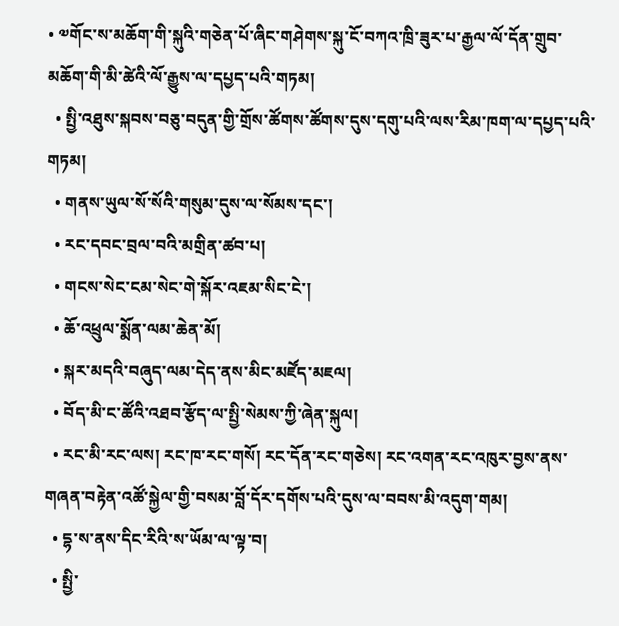• ༧གོང་ས་མཆོག་གི་སྐུའི་གཅེན་པོ་ཞིང་གཤེགས་སྐུ་ངོ་བཀའ་ཁྲི་ཟུར་པ་རྒྱལ་ལོ་དོན་གྲུབ་མཆོག་གི་མི་ཚེའི་ལོ་རྒྱུས་ལ་དཔྱད་པའི་གཏམ།
  • སྤྱི་འཐུས་སྐབས་བཅུ་བདུན་གྱི་གྲོས་ཚོགས་ཚོགས་དུས་དགུ་པའི་ལས་རིམ་ཁག་ལ་དཔྱད་པའི་གཏམ།
  • གནས་ཡུལ་སོ་སོའི་གསུམ་དུས་ལ་སོམས་དང་།
  • རང་དབང་བྲལ་བའི་མགྲིན་ཚབ་པ།
  • གངས་སེང་ངམ་སེང་གེ་སྐོར་འཇམ་སིང་ངེ་།
  • ཆོ་འཕྲུལ་སྨོན་ལམ་ཆེན་མོ།
  • སྐར་མདའི་བཞུད་ལམ་དེད་ནས་མིང་མཛོད་མཇལ།
  • བོད་མི་ང་ཚོའི་འཐབ་རྩོད་ལ་སྤྱི་སེམས་ཀྱི་ཞེན་སྐུལ།
  • རང་མི་རང་ལས། རང་ཁ་རང་གསོ། རང་དོན་རང་གཅེས། རང་འགན་རང་འཁུར་བྱས་ནས་གཞན་བརྟེན་འཚོ་སྐྱེལ་གྱི་བསམ་བློ་དོར་དགོས་པའི་དུས་ལ་བབས་མི་འདུག་གམ།
  • དྷ་ས་ནས་དིང་རིའི་ས་ཡོམ་ལ་ལྟ་བ།
  • སྤྱི་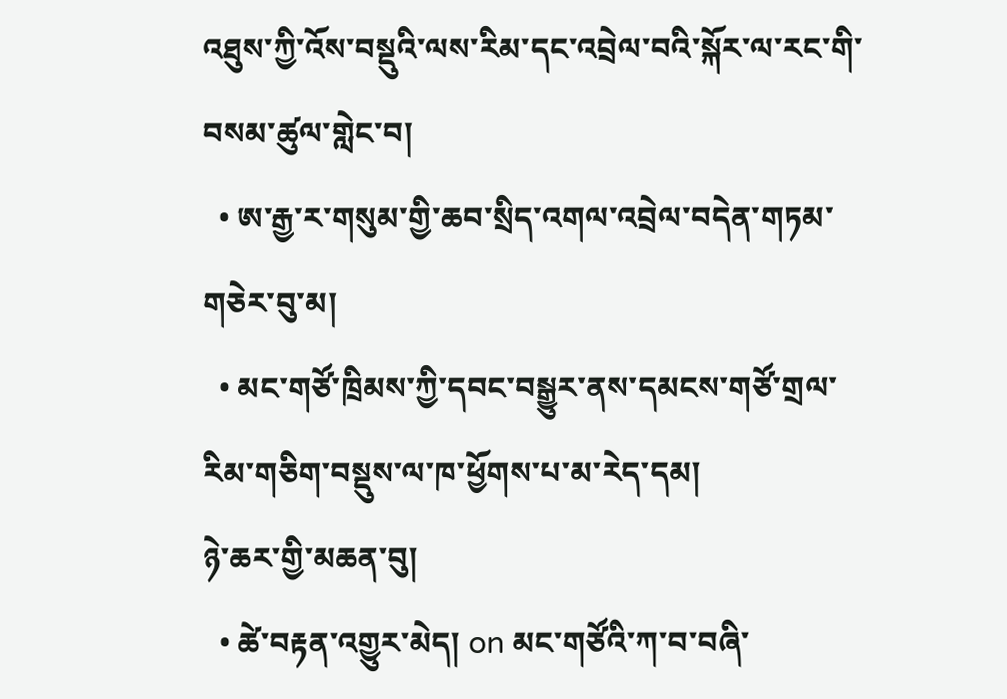འཐུས་ཀྱི་འོས་བསྡུའི་ལས་རིམ་དང་འབྲེལ་བའི་སྐོར་ལ་རང་གི་བསམ་ཚུལ་གླེང་བ།
  • ཨ་རྒྱ་ར་གསུམ་གྱི་ཆབ་སྲིད་འགལ་འབྲེལ་བདེན་གཏམ་གཅེར་བུ་མ།
  • མང་གཙོ་ཁྲིམས་ཀྱི་དབང་བསྒྱུར་ནས་དམངས་གཙོ་གྲལ་རིམ་གཅིག་བསྡུས་ལ་ཁ་ཕྱོགས་པ་མ་རེད་དམ།
ཉེ་ཆར་གྱི་མཆན་བུ།
  • ཚེ་བརྟན་འགྱུར་མེད། on མང་གཙོའི་ཀ་བ་བཞི་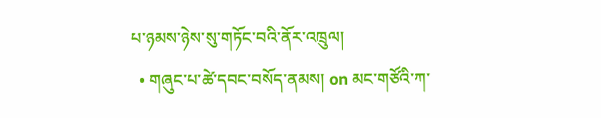པ་ཉམས་ཉེས་སུ་གཏོང་བའི་ནོར་འཁྲུལ།
  • གཞུང་པ་ཚེ་དབང་བསོད་ནམས། on མང་གཙོའི་ཀ་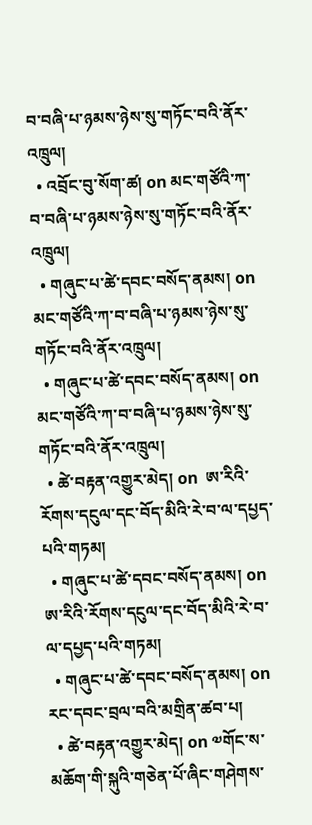བ་བཞི་པ་ཉམས་ཉེས་སུ་གཏོང་བའི་ནོར་འཁྲུལ།
  • འབྲོང་བུ་སོག་ཚ། on མང་གཙོའི་ཀ་བ་བཞི་པ་ཉམས་ཉེས་སུ་གཏོང་བའི་ནོར་འཁྲུལ།
  • གཞུང་པ་ཚེ་དབང་བསོད་ནམས། on མང་གཙོའི་ཀ་བ་བཞི་པ་ཉམས་ཉེས་སུ་གཏོང་བའི་ནོར་འཁྲུལ།
  • གཞུང་པ་ཚེ་དབང་བསོད་ནམས། on མང་གཙོའི་ཀ་བ་བཞི་པ་ཉམས་ཉེས་སུ་གཏོང་བའི་ནོར་འཁྲུལ།
  • ཚེ་བརྟན་འགྱུར་མེད། on  ཨ་རིའི་རོགས་དངུལ་དང་བོད་མིའི་རེ་བ་ལ་དཔྱད་པའི་གཏམ།
  • གཞུང་པ་ཚེ་དབང་བསོད་ནམས། on  ཨ་རིའི་རོགས་དངུལ་དང་བོད་མིའི་རེ་བ་ལ་དཔྱད་པའི་གཏམ།
  • གཞུང་པ་ཚེ་དབང་བསོད་ནམས། on རང་དབང་བྲལ་བའི་མགྲིན་ཚབ་པ།
  • ཚེ་བརྟན་འགྱུར་མེད། on ༧གོང་ས་མཆོག་གི་སྐུའི་གཅེན་པོ་ཞིང་གཤེགས་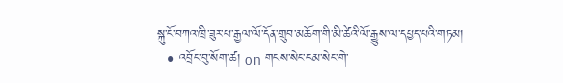སྐུ་ངོ་བཀའ་ཁྲི་ཟུར་པ་རྒྱལ་ལོ་དོན་གྲུབ་མཆོག་གི་མི་ཚེའི་ལོ་རྒྱུས་ལ་དཔྱད་པའི་གཏམ།
  • འབྲོང་བུ་སོག་ཚ། on གངས་སེང་ངམ་སེང་གེ་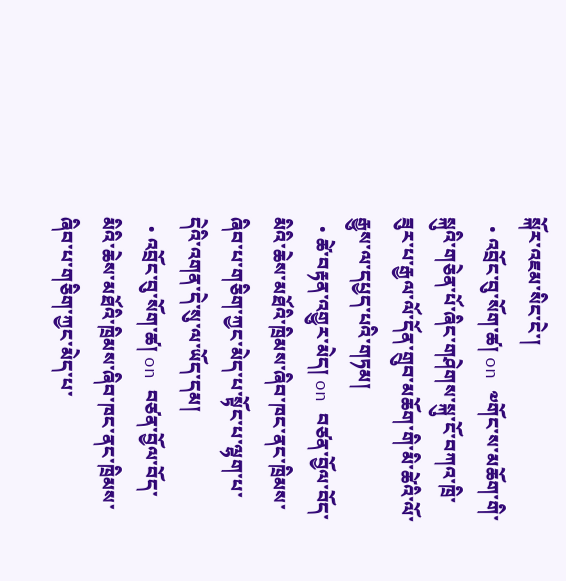སྐོར་འཇམ་སིང་ངེ་།
  • འབྲོང་བུ་སོག་ཚ། on ༧གོང་ས་མཆོག་གི་སྐུའི་གཅེན་པོ་ཞིང་གཤེགས་སྐུ་ངོ་བཀའ་ཁྲི་ཟུར་པ་རྒྱལ་ལོ་དོན་གྲུབ་མཆོག་གི་མི་ཚེའི་ལོ་རྒྱུས་ལ་དཔྱད་པའི་གཏམ།
  • ཚེ་བརྟན་འགྱུར་མེད། on བཙན་བྱོལ་བོད་མིའི་ཆེས་མཐོའི་ཁྲིམས་ཞིབ་ཁང་ནང་ཁྲིམས་ཞིབ་པ་གཅིག་ཀྱང་མེད་པ་སྟོང་པ་ལྷག་པ་དེའི་འགན་དེ་སུ་ལ་ཡོད་དམ།
  • འབྲོང་བུ་སོག་ཚ། on བཙན་བྱོལ་བོད་མིའི་ཆེས་མཐོའི་ཁྲིམས་ཞིབ་ཁང་ནང་ཁྲིམས་ཞིབ་པ་གཅིག་ཀྱང་མེད་པ་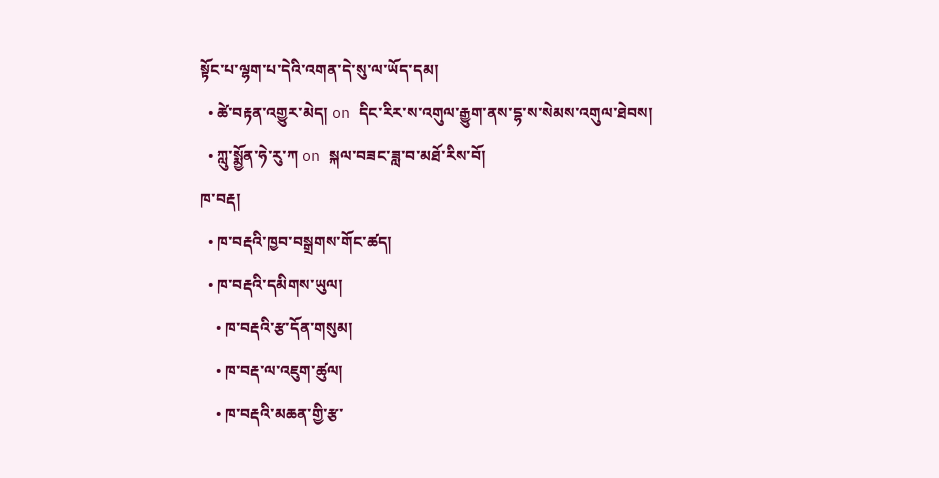སྟོང་པ་ལྷག་པ་དེའི་འགན་དེ་སུ་ལ་ཡོད་དམ།
  • ཚེ་བརྟན་འགྱུར་མེད། on དིང་རིར་ས་འགུལ་རྒྱུག་ནས་དྷ་ས་སེམས་འགུལ་ཐེབས།
  • ཀླུ་སྨྱོན་ཧེ་རུ་ཀ on སྐལ་བཟང་ཟླ་བ་མཐོ་རིས་བོ།
ཁ་བརྡ།
  • ཁ་བརྡའི་ཁྱབ་བསྒྲགས་གོང་ཚད།
  • ཁ་བརྡའི་དམིགས་ཡུལ།
    • ཁ་བརྡའི་རྩ་དོན་གསུམ།
    • ཁ་བརྡ་ལ་འཇུག་ཚུལ།
    • ཁ་བརྡའི་མཆན་གྱི་རྩ་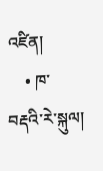འཛིན།
    • ཁ་བརྡའི་རེ་སྐུལ།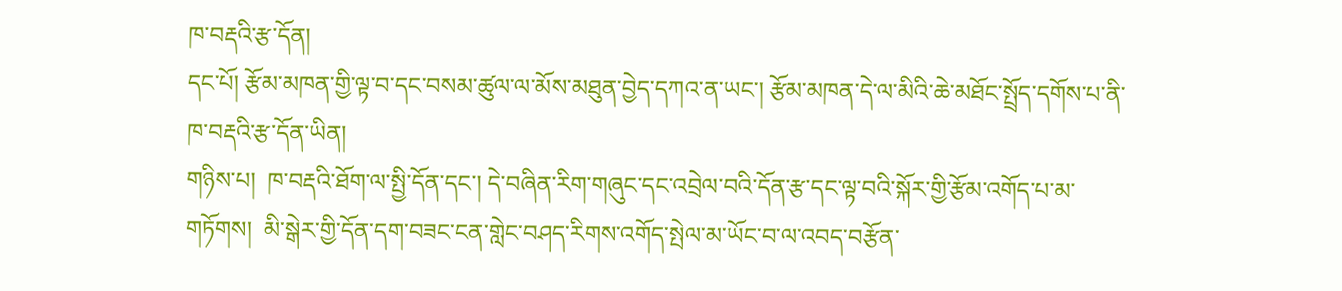ཁ་བརྡའི་རྩ་དོན།
དང་པོ། རྩོམ་མཁན་གྱི་ལྟ་བ་དང་བསམ་ཚུལ་ལ་མོས་མཐུན་བྱེད་དཀའ་ན་ཡང་། རྩོམ་མཁན་དེ་ལ་མིའི་ཆེ་མཐོང་སྤྲོད་དགོས་པ་ནི་ཁ་བརྡའི་རྩ་དོན་ཡིན།
གཉིས་པ།  ཁ་བརྡའི་ཐོག་ལ་སྤྱི་དོན་དང་། དེ་བཞིན་རིག་གཞུང་དང་འབྲེལ་བའི་དོན་རྩ་དང་ལྟ་བའི་སྐོར་གྱི་རྩོམ་འགོད་པ་མ་གཏོགས།  མི་སྒེར་གྱི་དོན་དག་བཟང་ངན་གླེང་བཤད་རིགས་འགོད་སྤེལ་མ་ཡོང་བ་ལ་འབད་བརྩོན་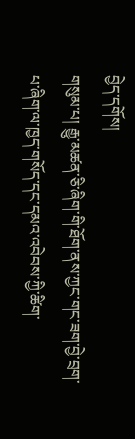བྱེད་དགོས།
གསུམ་པ། རྒྱུ་མཚན་ཅི་ཞིག་གི་ཐོག་ནས་ཀྱང་གང་ཟག་བྱེ་བྲག་པ་ཞིག་ལ་ཁྱད་གསོད་དང་དམའ་འབེབས་ཀྱི་ཚིག་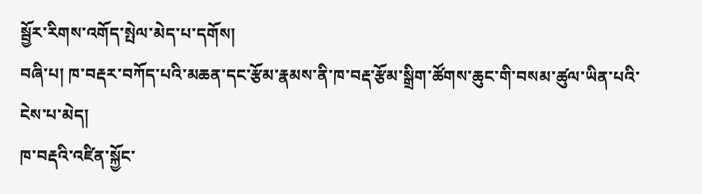སྦྱོར་རིགས་འགོད་སྤེལ་མེད་པ་དགོས།
བཞི་པ། ཁ་བརྡར་བཀོད་པའི་མཆན་དང་རྩོམ་རྣམས་ནི་ཁ་བརྡ་རྩོམ་སྒྲིག་ཚོགས་ཆུང་གི་བསམ་ཚུལ་ཡིན་པའི་ངེས་པ་མེད།
ཁ་བརྡའི་འཛིན་སྐྱོང་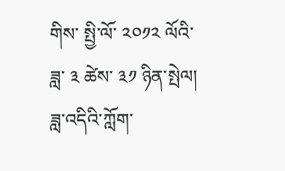གིས་ སྤྱི་ལོ་ ༢༠༡༢ ལོའི་ཟླ་ ༣ ཚེས་ ༣༡ ཉིན་སྤེལ།
ཟླ་འདིའི་ཀློག་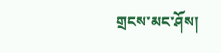གྲངས་མང་ཤོས།